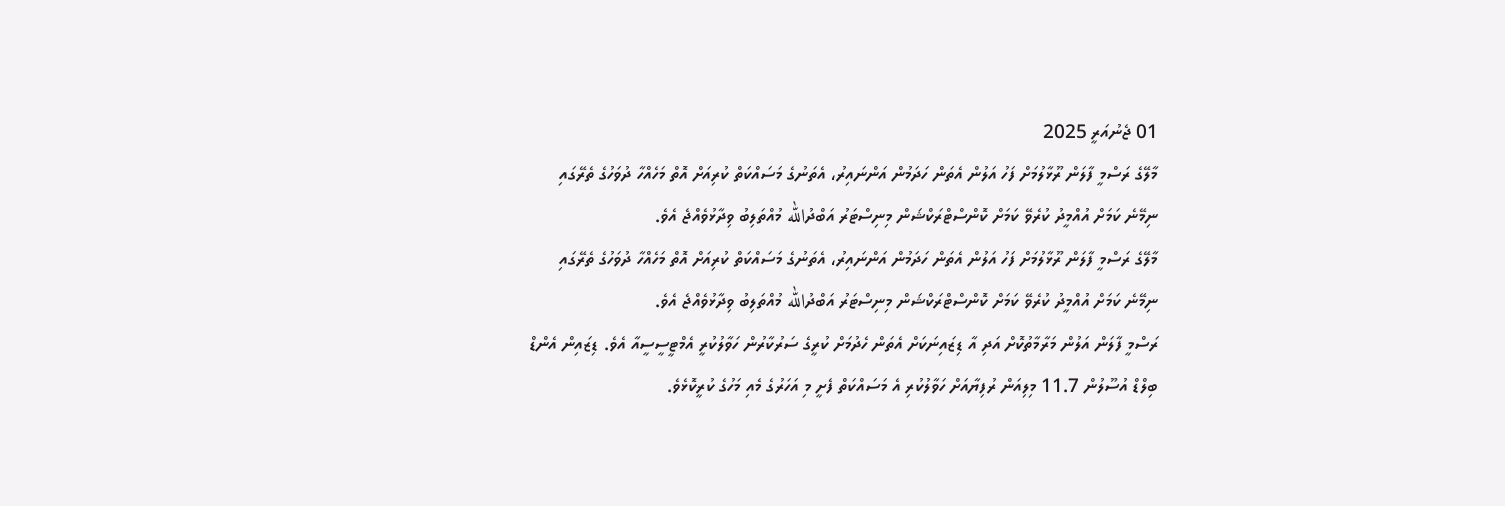01 ޖެނުއަރީ 2025
މާލޭގެ ރަސްމީ ފާލަން ރޫޅާލުމަށް ފަހު އަލުން އެތަން ހަދަމުން އަންނައިރު، އެތަނުގެ މަސައްކަތް ކުރިއަށް އޮތް މަހެއްހާ ދުވަހުގެ ތެރޭގައި ނިމޭނެ ކަމަށް އުއްމީދު ކުރެވޭ ކަމަށް ކޮންސްޓްރަކްޝަން މިނިސްޓަރު އަބްދުالله މުއްތަލިބު ވިދާޅުވެއްޖެ އެވެ.
މާލޭގެ ރަސްމީ ފާލަން ރޫޅާލުމަށް ފަހު އަލުން އެތަން ހަދަމުން އަންނައިރު، އެތަނުގެ މަސައްކަތް ކުރިއަށް އޮތް މަހެއްހާ ދުވަހުގެ ތެރޭގައި ނިމޭނެ ކަމަށް އުއްމީދު ކުރެވޭ ކަމަށް ކޮންސްޓްރަކްޝަން މިނިސްޓަރު އަބްދުالله މުއްތަލިބު ވިދާޅުވެއްޖެ އެވެ.
ރަސްމީ ފާލަން އަލުން މަރާމާތުކޮށް އަދި އާ ޑިޒައިނަކަށް އެތަން ހެދުމަށް ކުރީގެ ސަރުކާރުން ހަވާލުކުރީ އެމްޓީސީސީއާ އެވެ. ޑިޒައިން އެންޑް ބިލްޑް އުސޫލުން 11.7 މިލިއަން ރުފިޔާއަށް ހަވާލުކުރި އެ މަސައްކަތް ފެށީ މި އަހަރުގެ މެއި މަހުގެ ކުރީކޮޅެވެ.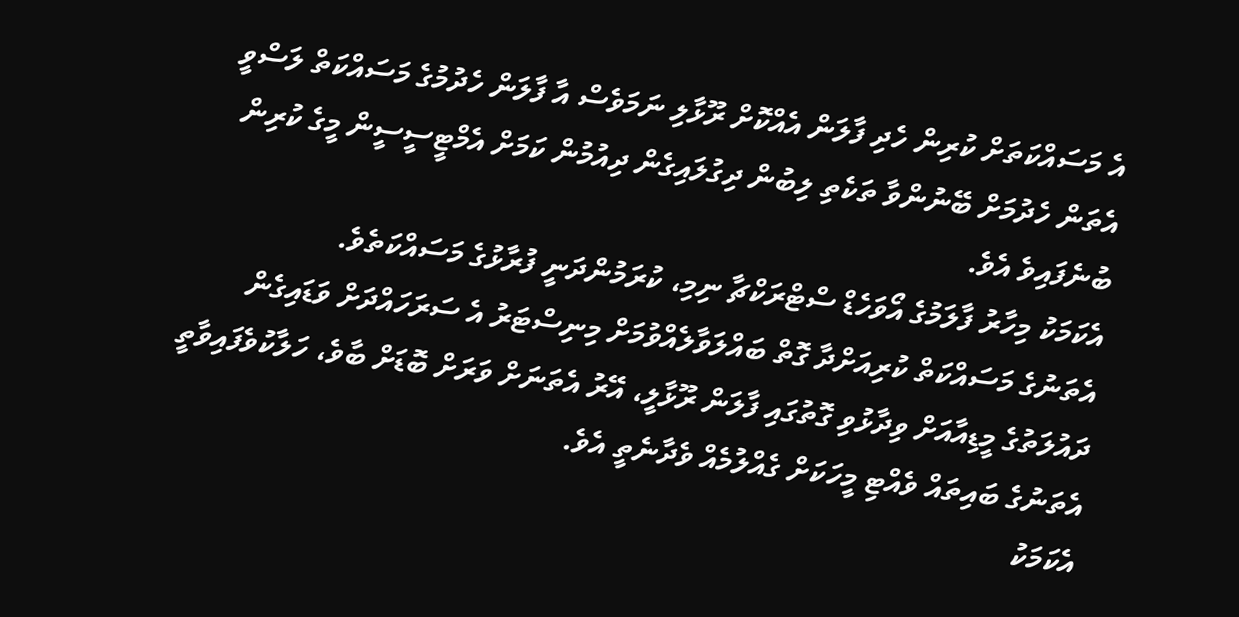އެ މަސައްކަތަށް ކުރިން ހެދި ފާލަން އެއްކޮށް ރޫޅާލި ނަމަވެސް އާ ފާލަން ހެދުމުގެ މަސައްކަތް ލަސްވީ އެތަން ހެދުމަށް ބޭނުންވާ ތަކެތި ލިބުން ދިގުލައިގެން ދިއުމުން ކަމަށް އެމްޓީސީސީން މީގެ ކުރިން ބުނެފައިވެ އެވެ.
އެކަމަކު މިހާރު ފާލަމުގެ އޯވަހެޑް ސްޓްރަކްޗާ ނިމި، ކުރަމުންދަނީ ފުރާޅުގެ މަސައްކަތެވެ.
އެތަނުގެ މަސައްކަތް ކުރިއަށްދާ ގޮތް ބައްލަވާލެއްވުމަށް މިނިސްޓަރު އެ ސަރަހައްދަށް ވަޑައިގެން ދައުލަތުގެ މީޑިއާއަށް ވިދާޅުވި ގޮތުގައި ފާލަން ރޫޅާލީ، އޭރު އެތަނަށް ވަރަށް ބޮޑަށް ބާވެ، ހަލާކުވެފައިވާތީ އެތަނުގެ ބައިތައް ވެއްޓި މީހަކަށް ގެއްލުމެއް ވެދާނެތީ އެވެ.
އެކަމަކު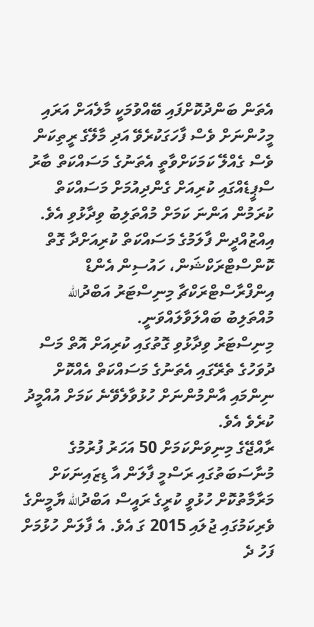އެތަން ބަންދުކޮށްފައި ބޭއްވުމަކީ މާލެއަށް އަރައި މީހުންނަށް ވެސް ފާހަގަކުރެވޭ އަދި މާލޭގެ ރީތިކަން ވެސް ގެއްލޭ ކަމަކަށްވާތީ އެތަނުގެ މަސައްކަތް ބާރު ސްޕީޑެއްގައި ކުރިއަށް ގެންދިއުމަށް މަސައްކަތް ކުރަމުން އަންނަ ކަމަށް މުއްތަލިބު ވިދާޅުވި އެވެ.
އިއްޒުއްދީން ފާލަމުގެ މަސައްކަތް ކުރިއަށްދާ ގޮތް ކޮންސްޓްރަކްޝަން، ހައުސިން އެންޑް އިންފްރާސްޓްރަކްޗާ މިނިސްޓަރު އަބްދުالله މުއްތަލިބު ބައްލަވާލައްވަނީ.
މިނިސްޓަރު ވިދާޅުވި ގޮތުގައި ކުރިއަށް އޮތް މަސް ދުވަހުގެ ތެރޭގައި އެތަނުގެ މަސައްކަތް އެއްކޮށް ނިންމައި އާންމުންނަށް ހުޅުވާލެވޭނެ ކަމަށް އުއްމީދު ކުރެވެ އެވެ.
ރާއްޖޭގެ މިނިވަންކަމަށް 50 އަހަރު ފުރުމުގެ މުނާސަބަތުގައި ރަސްމީ ފާލަން އާ ޑިޒައިނަކަށް މަރާމާތުކޮށް ހުޅުވީ ކުރީގެ ރައީސް އަބްދުالله ޔާމީންގެ ވެރިކަމުގައި ޖުލައި 2015 ގަ އެވެ. އެ ފާލަން ހުޅުމަށް ފަހު ދެ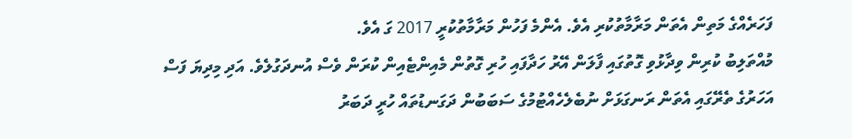ފަހަރެއްގެ މަތިން އެތަން މަރާމާތުކުރި އެވެ. އެންމެ ފަހުން މަރާމާތުކުރީ 2017 ގަ އެވެ.
މުއްތަލިބު ކުރިން ވިދާޅުވި ގޮތުގައި ފާލަން އޭރު ހަދާފައި ހުރި ގޮތުން މެއިންޓެއިން ކުރަން ވެސް އުނދަގުލެވެ. އަދި މިދިޔަ ފަސް އަހަރުގެ ތެރޭގައި އެތަން ރަނގަޅަށް ނުބެލެހެއްޓުމުގެ ސަބަބުން ދަގަނޑުތައް ހުރީ ދަބަރު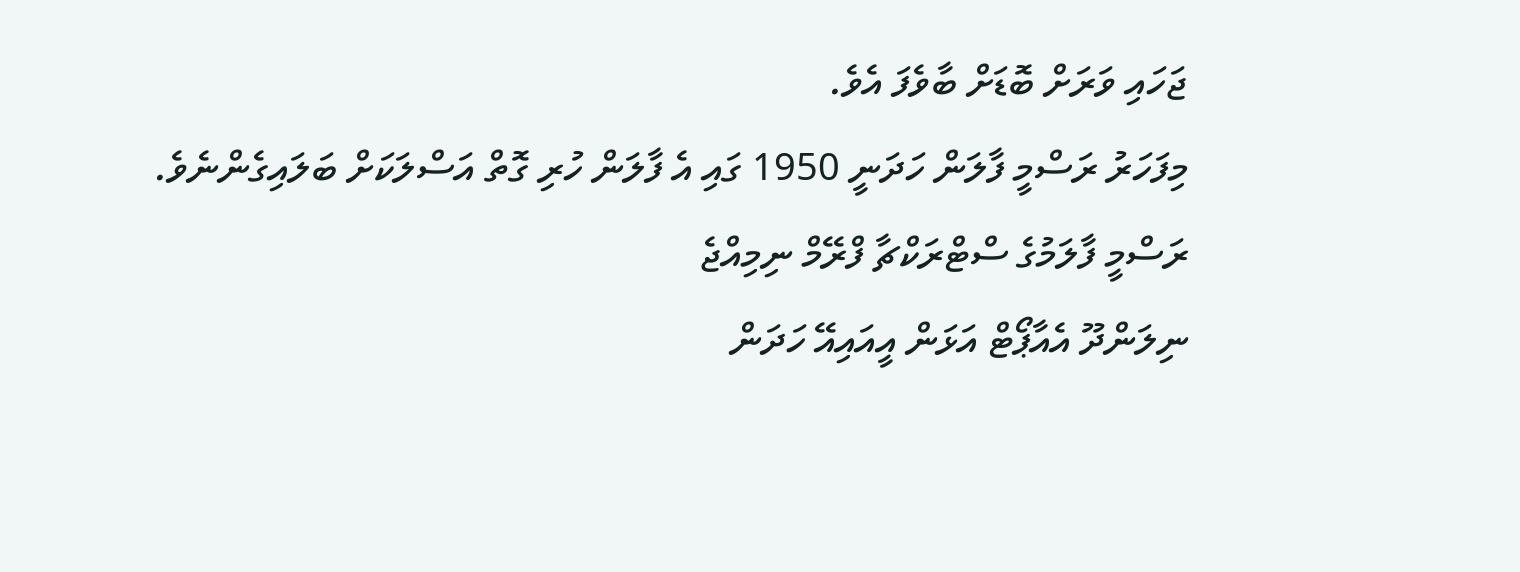ޖަހައި ވަރަށް ބޮޑަށް ބާވެފަ އެވެ.
މިފަހަރު ރަސްމީ ފާލަން ހަދަނީ 1950 ގައި އެ ފާލަން ހުރި ގޮތް އަސްލަކަށް ބަލައިގެންނެވެ.
ރަސްމީ ފާލަމުގެ ސްޓްރަކްޗާ ފްރޭމް ނިމިއްޖެ
ނިލަންދޫ އެއާޕޯޓް އަޅަން އީއައިއޭ ހަދަން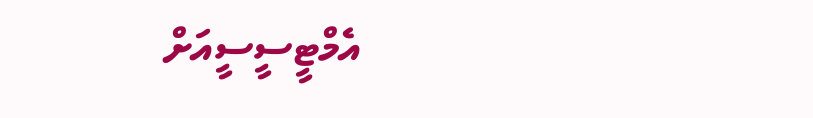އެމްޓީސީސީއަށް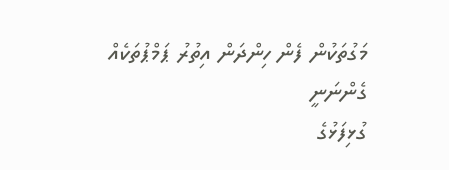މަގުތަކުން ފެން ހިންދަން އިތުރު ޕަމްޕުތަކެއް ގެންނަނީ
ގުޅިފަޅުގެ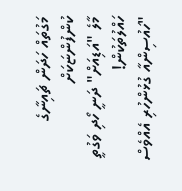މަގުތައް ހަދަން ޗައިނާގެ ކުންފުންޏަކަށް
މާލެ "އަޑިއަށް" ދަނީ ހޯދި ވަގުތީ ހައްލުތަކުން!
"ހައުސިންއާ ގުޅުންހުރި އެއްވެސް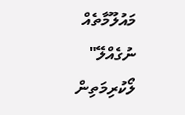މައުލޫމާތެއް ނުގެއްލޭ"
ލޯކުރިމަތިން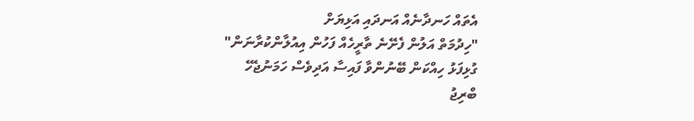އެތައް ހަނދާނެއް އަނދައި އަޅިޔަށް
"ހިދުމަތް އަލުން ފެށޭނެ ތާރީހެއް ފަހުން އިއުލާންކުރާނަން"
ގުޅިފަޅު ހިއްކަން ބޭނުންވާ ފައިސާ އަދިވެސް ހަމަނުޖެހޭ
ބްރިޖު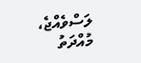ލަސްވެއްޖެ، މުއްދަތު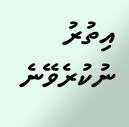އިތުރު ނުކުރެވޭނެ